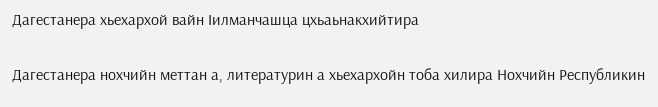Дагестанера хьехархой вайн Iилманчашца цхьаьнакхийтира

Дагестанера нохчийн меттан а, литературин а хьехархойн тоба хилира Нохчийн Республикин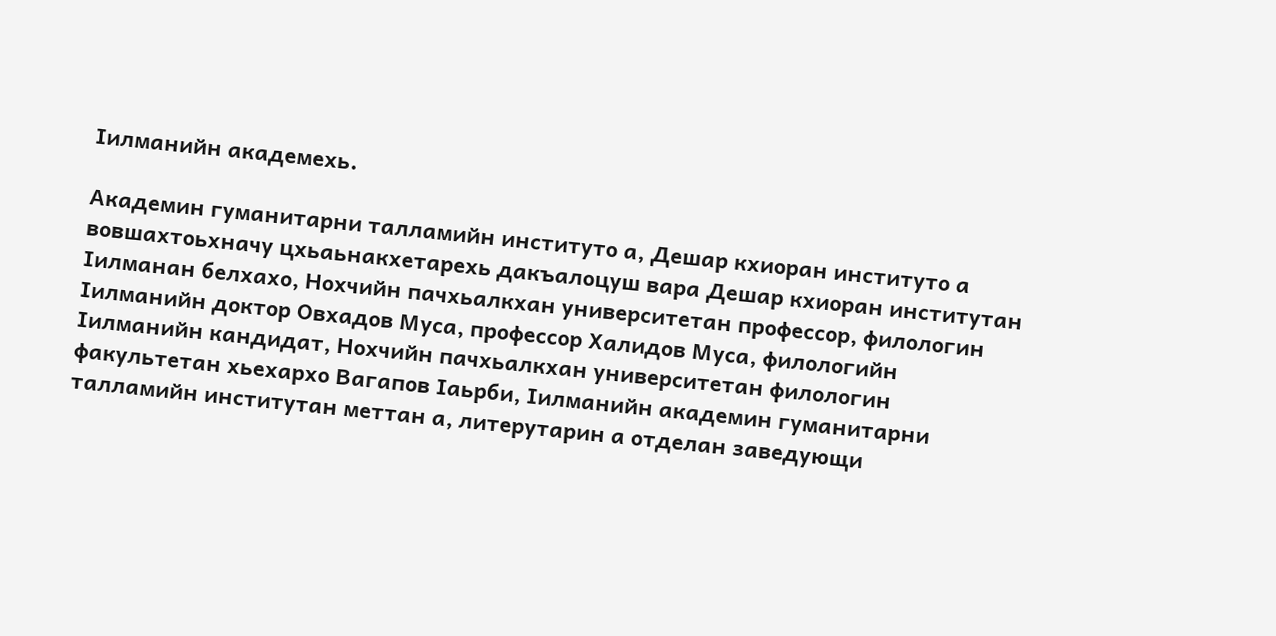Iилманийн академехь.

Академин гуманитарни талламийн институто а, Дешар кхиоран институто а вовшахтоьхначу цхьаьнакхетарехь дакъалоцуш вара Дешар кхиоран институтан Iилманан белхахо, Нохчийн пачхьалкхан университетан профессор, филологин Iилманийн доктор Овхадов Муса, профессор Халидов Муса, филологийн Iилманийн кандидат, Нохчийн пачхьалкхан университетан филологин факультетан хьехархо Вагапов Iаьрби, Iилманийн академин гуманитарни талламийн институтан меттан а, литерутарин а отделан заведующи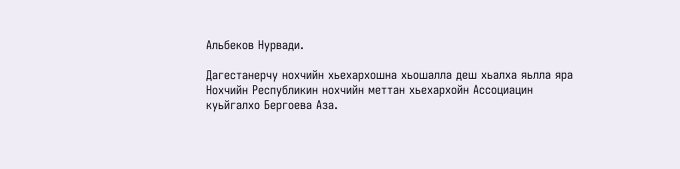Альбеков Нурвади.

Дагестанерчу нохчийн хьехархошна хьошалла деш хьалха яьлла яра Нохчийн Республикин нохчийн меттан хьехархойн Ассоциацин куьйгалхо Бергоева Аза.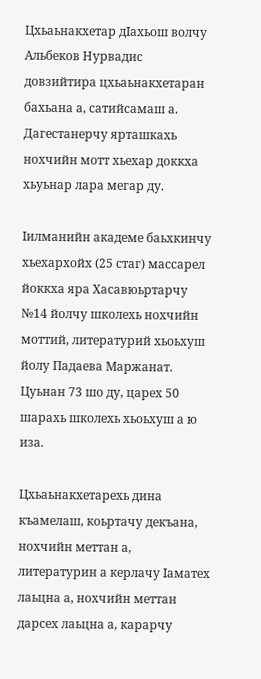Цхьаьнакхетар дIахьош волчу Альбеков Нурвадис довзийтира цхьаьнакхетаран бахьана а, сатийсамаш а. Дагестанерчу ярташкахь нохчийн мотт хьехар доккха хьуьнар лара мегар ду.

Iилманийн академе баьхкинчу хьехархойх (25 стаг) массарел йоккха яра Хасавюьртарчу №14 йолчу школехь нохчийн моттий, литературий хьоьхуш йолу Падаева Маржанат. Цуьнан 73 шо ду, царех 50 шарахь школехь хьоьхуш а ю иза.

Цхьаьнакхетарехь дина къамелаш, коьртачу декъана, нохчийн меттан а, литературин а керлачу Iаматех лаьцна а, нохчийн меттан дарсех лаьцна а, карарчу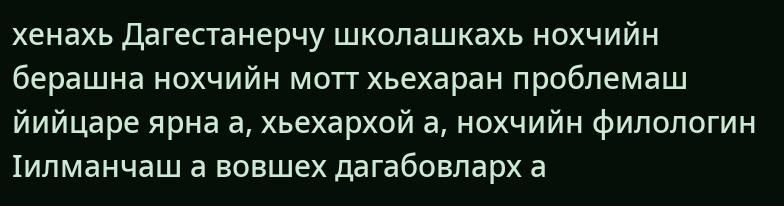хенахь Дагестанерчу школашкахь нохчийн берашна нохчийн мотт хьехаран проблемаш йийцаре ярна а, хьехархой а, нохчийн филологин Iилманчаш а вовшех дагабовларх а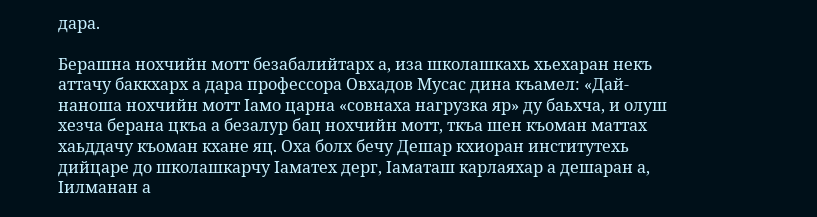дара.

Берашна нохчийн мотт безабалийтарх а, иза школашкахь хьехаран некъ аттачу баккхарх а дара профессора Овхадов Мусас дина къамел: «Дай-наноша нохчийн мотт Iамо царна «совнаха нагрузка яр» ду баьхча, и олуш хезча берана цкъа а безалур бац нохчийн мотт, ткъа шен къоман маттах хаьддачу къоман кхане яц. Оха болх бечу Дешар кхиоран институтехь дийцаре до школашкарчу Iаматех дерг, Iаматаш карлаяхар а дешаран а, Iилманан а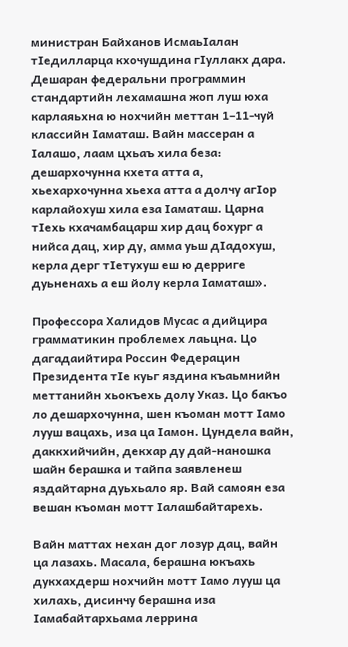министран Байханов ИсмаьIалан тIедилларца кхочушдина гIуллакх дара. Дешаран федеральни программин стандартийн лехамашна жоп луш юха карлаяьхна ю нохчийн меттан 1–11-чуй классийн Iаматаш. Вайн массеран а Iалашо, лаам цхьаъ хила беза: дешархочунна кхета атта а, хьехархочунна хьеха атта а долчу агIор карлайохуш хила еза Iаматаш. Царна тIехь кхачамбацарш хир дац бохург а нийса дац, хир ду, амма уьш дIадохуш, керла дерг тIетухуш еш ю дерриге дуьненахь а еш йолу керла Iаматаш».

Профессора Халидов Мусас а дийцира грамматикин проблемех лаьцна. Цо дагадаийтира Россин Федерацин Президента тIе куьг яздина къаьмнийн меттанийн хьокъехь долу Указ. Цо бакъо ло дешархочунна, шен къоман мотт Iамо лууш вацахь, иза ца Iамон. Цундела вайн, даккхийчийн, декхар ду дай-наношка шайн берашка и тайпа заявленеш яздайтарна дуьхьало яр. Вай самоян еза вешан къоман мотт Iалашбайтарехь.

Вайн маттах нехан дог лозур дац, вайн ца лазахь. Масала, берашна юкъахь дукхахдерш нохчийн мотт Iамо лууш ца хилахь, дисинчу берашна иза Iамабайтархьама леррина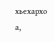хьехархо а,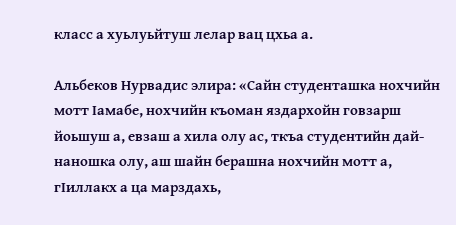класс а хуьлуьйтуш лелар вац цхьа а.

Альбеков Нурвадис элира: «Сайн студенташка нохчийн мотт Iамабе, нохчийн къоман яздархойн говзарш йоьшуш а, евзаш а хила олу ас, ткъа студентийн дай-наношка олу, аш шайн берашна нохчийн мотт а, гIиллакх а ца марздахь,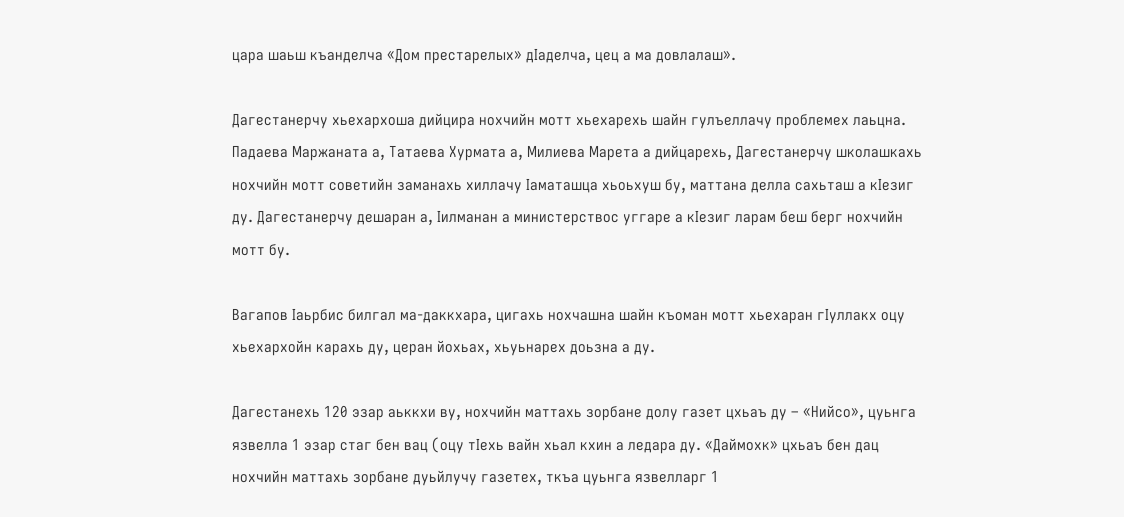цара шаьш къанделча «Дом престарелых» дIаделча, цец а ма довлалаш».

Дагестанерчу хьехархоша дийцира нохчийн мотт хьехарехь шайн гулъеллачу проблемех лаьцна. Падаева Маржаната а, Татаева Хурмата а, Милиева Марета а дийцарехь, Дагестанерчу школашкахь нохчийн мотт советийн заманахь хиллачу Iаматашца хьоьхуш бу, маттана делла сахьташ а кIезиг ду. Дагестанерчу дешаран а, Iилманан а министерствос уггаре а кIезиг ларам беш берг нохчийн мотт бу.

Вагапов Iаьрбис билгал ма-даккхара, цигахь нохчашна шайн къоман мотт хьехаран гIуллакх оцу хьехархойн карахь ду, церан йохьах, хьуьнарех доьзна а ду.

Дагестанехь 120 эзар аьккхи ву, нохчийн маттахь зорбане долу газет цхьаъ ду – «Нийсо», цуьнга язвелла 1 эзар стаг бен вац (оцу тIехь вайн хьал кхин а ледара ду. «Даймохк» цхьаъ бен дац нохчийн маттахь зорбане дуьйлучу газетех, ткъа цуьнга язвелларг 1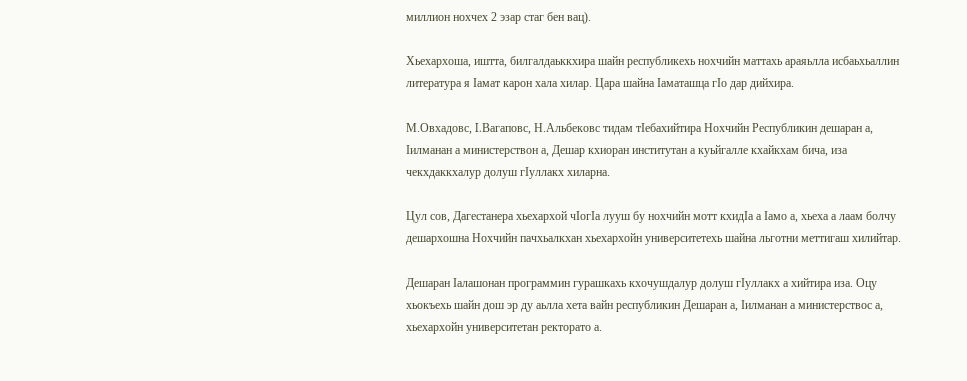миллион нохчех 2 эзар стаг бен вац).

Хьехархоша, иштта, билгалдаьккхира шайн республикехь нохчийн маттахь араяьлла исбаьхьаллин литература я Iамат карон хала хилар. Цара шайна Iаматашца гIо дар дийхира.

М.Овхадовс, I.Вагаповс, Н.Альбековс тидам тIебахийтира Нохчийн Республикин дешаран а, Iилманан а министерствон а, Дешар кхиоран институтан а куьйгалле кхайкхам бича, иза чекхдаккхалур долуш гIуллакх хиларна.

Цул сов, Дагестанера хьехархой чIогIа лууш бу нохчийн мотт кхидIа а Iамо а, хьеха а лаам болчу дешархошна Нохчийн пачхьалкхан хьехархойн университетехь шайна льготни меттигаш хилийтар.

Дешаран Iалашонан программин гурашкахь кхочушдалур долуш гIуллакх а хийтира иза. Оцу хьокъехь шайн дош эр ду аьлла хета вайн республикин Дешаран а, Iилманан а министерствос а, хьехархойн университетан ректорато а.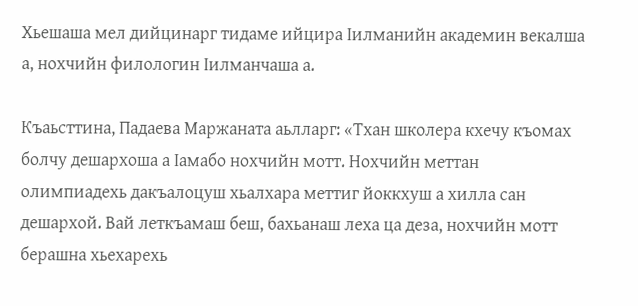Хьешаша мел дийцинарг тидаме ийцира Iилманийн академин векалша а, нохчийн филологин Iилманчаша а.

Къаьсттина, Падаева Маржаната аьлларг: «Тхан школера кхечу къомах болчу дешархоша а Iамабо нохчийн мотт. Нохчийн меттан олимпиадехь дакъалоцуш хьалхара меттиг йоккхуш а хилла сан дешархой. Вай леткъамаш беш, бахьанаш леха ца деза, нохчийн мотт берашна хьехарехь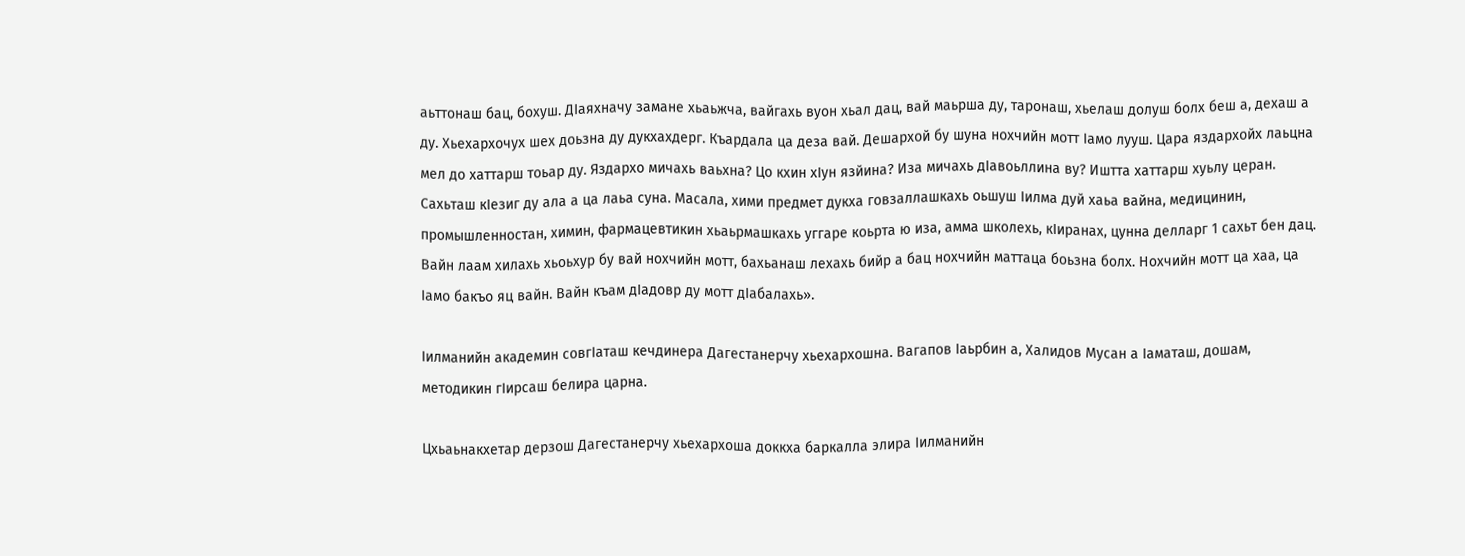аьттонаш бац, бохуш. ДIаяхначу замане хьаьжча, вайгахь вуон хьал дац, вай маьрша ду, таронаш, хьелаш долуш болх беш а, дехаш а ду. Хьехархочух шех доьзна ду дукхахдерг. Къардала ца деза вай. Дешархой бу шуна нохчийн мотт Iамо лууш. Цара яздархойх лаьцна мел до хаттарш тоьар ду. Яздархо мичахь ваьхна? Цо кхин хIун язйина? Иза мичахь дIавоьллина ву? Иштта хаттарш хуьлу церан. Сахьташ кIезиг ду ала а ца лаьа суна. Масала, хими предмет дукха говзаллашкахь оьшуш Iилма дуй хаьа вайна, медицинин, промышленностан, химин, фармацевтикин хьаьрмашкахь уггаре коьрта ю иза, амма школехь, кIиранах, цунна делларг 1 сахьт бен дац. Вайн лаам хилахь хьоьхур бу вай нохчийн мотт, бахьанаш лехахь бийр а бац нохчийн маттаца боьзна болх. Нохчийн мотт ца хаа, ца Iамо бакъо яц вайн. Вайн къам дIадовр ду мотт дIабалахь».

Iилманийн академин совгIаташ кечдинера Дагестанерчу хьехархошна. Вагапов Iаьрбин а, Халидов Мусан а Iаматаш, дошам, методикин гIирсаш белира царна.

Цхьаьнакхетар дерзош Дагестанерчу хьехархоша доккха баркалла элира Iилманийн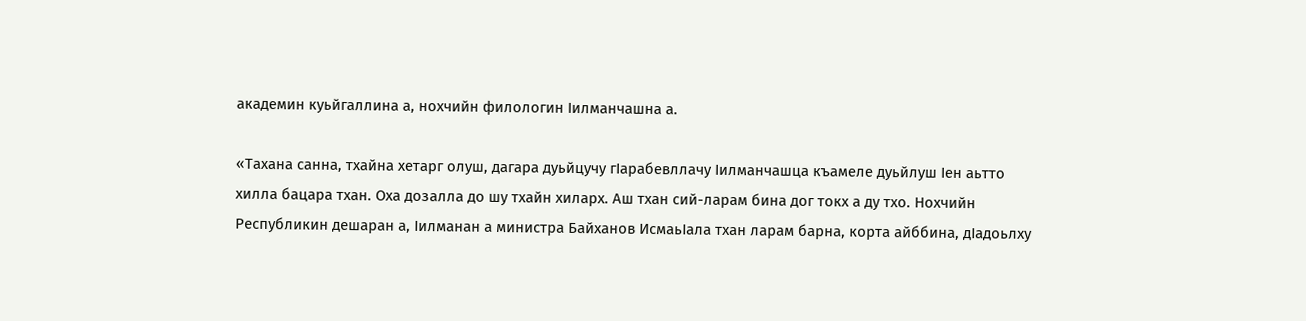академин куьйгаллина а, нохчийн филологин Iилманчашна а.

«Тахана санна, тхайна хетарг олуш, дагара дуьйцучу гIарабевллачу Iилманчашца къамеле дуьйлуш Iен аьтто хилла бацара тхан. Оха дозалла до шу тхайн хиларх. Аш тхан сий-ларам бина дог токх а ду тхо. Нохчийн Республикин дешаран а, Iилманан а министра Байханов ИсмаьIала тхан ларам барна, корта айббина, дIадоьлху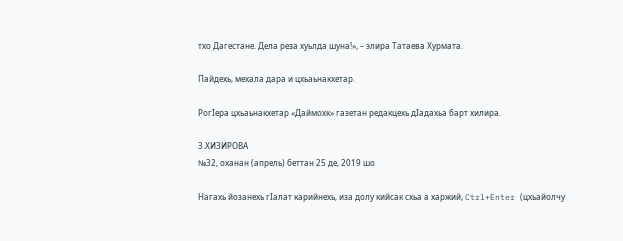тхо Дагестане. Дела реза хуьлда шуна!», – элира Татаева Хурмата.

Пайдехь, мехала дара и цхьаьнакхетар.

РогIера цхьаьнакхетар «Даймохк» газетан редакцехь дIадахьа барт хилира.

З.ХИЗИРОВА
№32, оханан (апрель) беттан 25 де, 2019 шо

Нагахь йозанехь гIалат карийнехь, иза долу кийсак схьа а харжий, Ctrl+Enter (цхьайолчу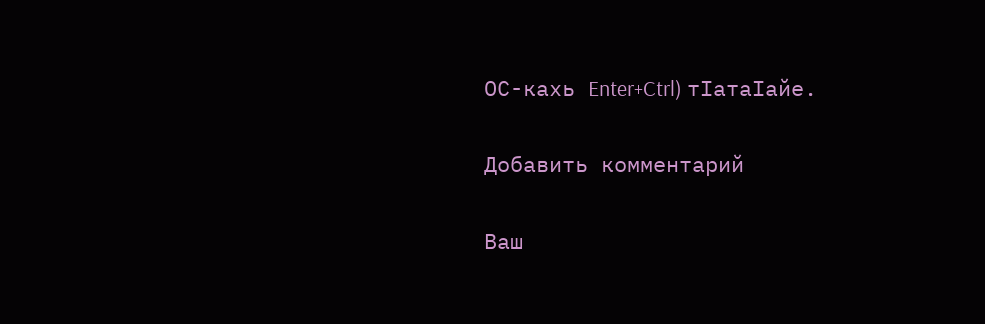ОС-кахь Enter+Ctrl) тIатаIайе.

Добавить комментарий

Ваш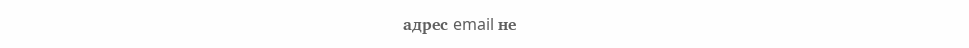адрес email не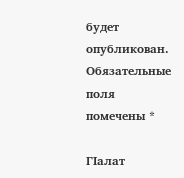будет опубликован. Обязательные поля помечены *

ГIалат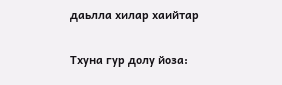даьлла хилар хаийтар

Тхуна гур долу йоза: